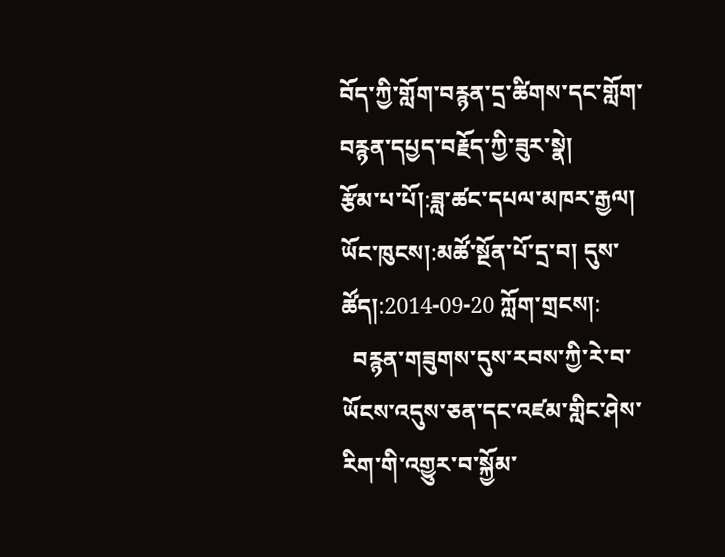བོད་ཀྱི་གློག་བརྙན་དྲ་ཚིགས་དང་གློག་བརྙན་དཔྱད་བརྗོད་ཀྱི་ཟུར་སྣེ།
རྩོམ་པ་པོ།:ཟླ་ཚང་དཔལ་མཁར་རྒྱལ། ཡོང་ཁུངས།:མཚོ་སྔོན་པོ་དྲ་བ། དུས་ཚོད།:2014-09-20 ཀློག་གྲངས།:
  བརྙན་གཟུགས་དུས་རབས་ཀྱི་རེ་བ་ཡོངས་འདུས་ཅན་དང་འཛམ་གླིང་ཤེས་རིག་གི་འགྱུར་བ་སྐྱོམ་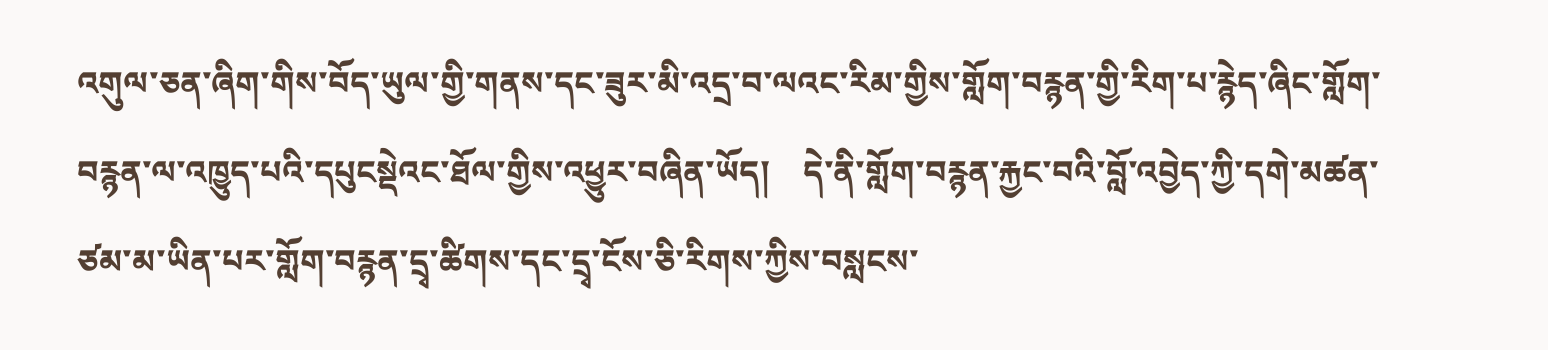འགུལ་ཅན་ཞིག་གིས་བོད་ཡུལ་གྱི་གནས་དང་ཟུར་མི་འདྲ་བ་ལའང་རིམ་གྱིས་གློག་བརྙན་གྱི་རིག་པ་རྙེད་ཞིང་གློག་བརྙན་ལ་འཁྱུད་པའི་དཔུངསྡེའང་ཐོལ་གྱིས་འཕྱུར་བཞིན་ཡོད།    དེ་ནི་གློག་བརྙན་རྐྱང་བའི་བློ་འབྱེད་ཀྱི་དགེ་མཚན་ཙམ་མ་ཡིན་པར་གློག་བརྙན་དྲྭ་ཚིགས་དང་དྲྭ་ངོས་ཅི་རིགས་ཀྱིས་བསླངས་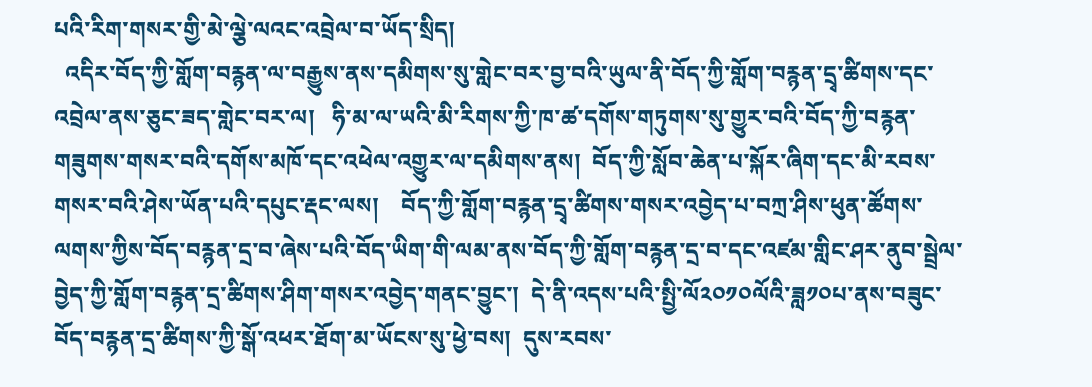པའི་རིག་གསར་གྱི་མེ་ལྕེ་ལའང་འབྲེལ་བ་ཡོད་སྲིད།
  འདིར་བོད་ཀྱི་གློག་བརྙན་ལ་བརྒྱུས་ནས་དམིགས་སུ་གླེང་བར་བྱ་བའི་ཡུལ་ནི་བོད་ཀྱི་གློག་བརྙན་དྲྭ་ཚིགས་དང་འབྲེལ་ནས་ཅུང་ཟད་གླེང་བར་ལ།   ཧི་མ་ལ་ཡའི་མི་རིགས་ཀྱི་ཁ་ཚ་དགོས་གཏུགས་སུ་གྱུར་བའི་བོད་ཀྱི་བརྙན་གཟུགས་གསར་བའི་དགོས་མཁོ་དང་འཕེལ་འགྱུར་ལ་དམིགས་ནས།  བོད་ཀྱི་སློབ་ཆེན་པ་སྐོར་ཞིག་དང་མི་རབས་གསར་བའི་ཤེས་ཡོན་པའི་དཔུང་རྡང་ལས།    བོད་ཀྱི་གློག་བརྙན་དྲྭ་ཚིགས་གསར་འབྱེད་པ་བཀྲ་ཤིས་ཕུན་ཚོགས་ལགས་ཀྱིས་བོད་བརྙན་དྲ་བ་ཞེས་པའི་བོད་ཡིག་གི་ལམ་ནས་བོད་ཀྱི་གློག་བརྙན་དྲ་བ་དང་འཛམ་གླིང་ཤར་ནུབ་སྦྲེལ་བྱེད་ཀྱི་གློག་བརྙན་དྲ་ཚིགས་ཤིག་གསར་འབྱེད་གནང་བྱུང་།  དེ་ནི་འདས་པའི་སྤྱི་ལོ༢༠༡༠ལོའི་ཟླ༡༠པ་ནས་བཟུང་བོད་བརྙན་དྲ་ཚིགས་ཀྱི་སྒོ་འཕར་ཐོག་མ་ཡོངས་སུ་ཕྱེ་བས།  དུས་རབས་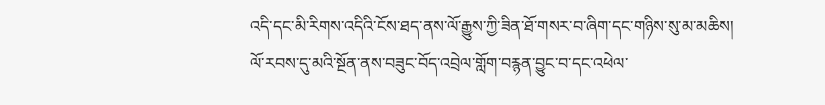འདི་དང་མི་རིགས་འདིའི་ངོས་ཐད་ནས་ལོ་རྒྱུས་ཀྱི་ཟིན་ཐོ་གསར་བ་ཞིག་དང་གཉིས་སུ་མ་མཆིས།     ལོ་རབས་དུ་མའི་སྔོན་ནས་བཟུང་བོད་འབྲེལ་གློག་བརྙན་བྱུང་བ་དང་འཕེལ་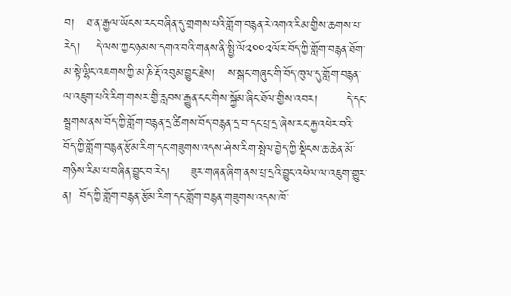བ།   ཐ་ན་རྒྱལ་ཡོངས་རང་བཞིན་དུ་གྲགས་པའི་གློག་བརྙན་རེ་འགའ་རིམ་གྱིས་ཆགས་པ་རེད།    དེ་ལས་ཀྱང་ཉམས་དགའ་བའི་གནས་ནི་སྤྱི་ལོ༢༠༠༢ལོར་བོད་ཀྱི་གློག་བརྙན་ཐོག་མ་སྟེ་ལྷིང་འཇགས་ཀྱི་མ་ཎི་རྡོ་འབུམ་བྱུང་རྗེས།   ས་སྒང་གཞུང་གི་བོད་ཁུལ་དུ་གློག་བརྙན་ལ་འཇུག་པའི་རིག་གསར་གྱི་རླབས་རྒྱུན་ངང་གིས་སྐྱོམ་ཞིང་ཐོལ་གྱིས་འབར།       དེ་དང་སྦྲགས་ནས་བོད་ཀྱི་གློག་བརྙན་དྲ་ཚིགས་བོད་བརྙན་དྲ་བ་དང་པྲ་དྲ་ཞེས་རང་རྐྱ་འཕེར་བའི་བོད་ཀྱི་གློག་བརྙན་རྩོམ་རིག་དང་གཟུགས་འདས་ཤེས་རིག་སྤེལ་བྱེད་ཀྱི་སྡིངས་ཆ་ཆེན་མོ་གཉིས་རིམ་པ་བཞིན་བྱུང་བ་རེད།     ཟུར་གཞན་ཞིག་ནས་པྲ་དྲའི་བྱུང་འཕེལ་ལ་འཇུག་གྱུར་ན།  བོད་ཀྱི་གློག་བརྙན་རྩོམ་རིག་དང་གློག་བརྙན་གཟུགས་འདས་ཁོ་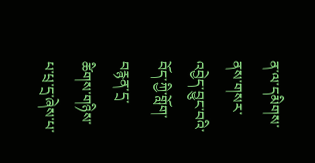ན་ལ་དམིགས་ནས་གསར་འབྱེད་བྱུང་བའི་བོད་ཀྱི་གློག་བརྙན་དྲ་ཚིགས་གཉིས་པ་པྲ་དྲ་ཞེས་པ་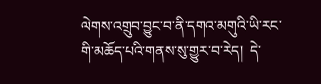ལེགས་འགྲུབ་བྱུང་བ་ནི་དགའ་མགུའི་ཡི་རང་གི་མཆོད་པའི་གནས་སུ་གྱུར་བ་རེད།  དེ་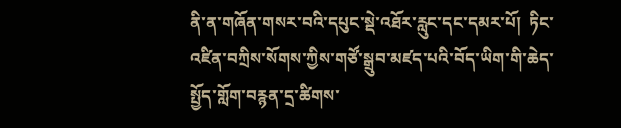ནི་ན་གཞོན་གསར་བའི་དཔུང་སྡེ་འཐོར་རླུང་དང་དམར་པོ།  ཏིང་འཛིན་བཀྲིས་སོགས་ཀྱིས་གཙོ་སྒྲུབ་མཛད་པའི་བོད་ཡིག་གི་ཆེད་སྤྱོད་གློག་བརྙན་དྲ་ཚིགས་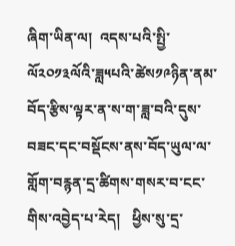ཞིག་ཡིན་ལ།  འདས་པའི་སྤྱི་ལོ༢༠༡༣ལོའི་ཟླ༥པའི་ཚེས༡༩ཉིན་ནམ་བོད་རྩིས་ལྟར་ན་ས་ག་ཟླ་བའི་དུས་བཟང་དང་བསྡོངས་ནས་བོད་ཡུལ་ལ་གློག་བརྙན་དྲ་ཚིགས་གསར་བ་ངང་གིས་འབྱེད་པ་རེད།   ཕྱིས་སུ་དྲ་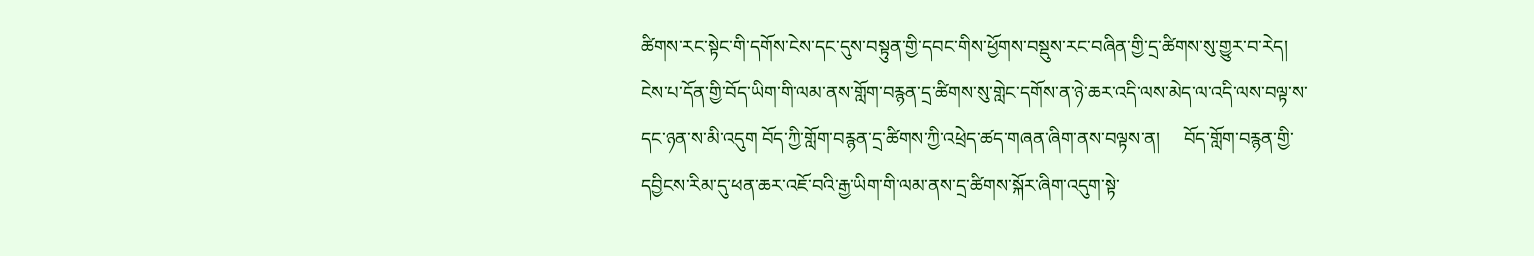ཚིགས་རང་སྟེང་གི་དགོས་ངེས་དང་དུས་བསྟུན་གྱི་དབང་གིས་ཕྱོགས་བསྡུས་རང་བཞིན་གྱི་དྲ་ཚིགས་སུ་གྱུར་བ་རེད།      ངེས་པ་དོན་གྱི་བོད་ཡིག་གི་ལམ་ནས་གློག་བརྙན་དྲ་ཚིགས་སུ་གླེང་དགོས་ན་ཉེ་ཆར་འདི་ལས་མེད་ལ་འདི་ལས་བལྟ་ས་དང་ཉན་ས་མི་འདུག བོད་ཀྱི་གློག་བརྙན་དྲ་ཚིགས་ཀྱི་འཕྲེད་ཚད་གཞན་ཞིག་ནས་བལྟས་ན།     བོད་གློག་བརྙན་གྱི་དབྱིངས་རིམ་དུ་ཕན་ཆར་འཇོ་བའི་རྒྱ་ཡིག་གི་ལམ་ནས་དྲ་ཚིགས་སྐོར་ཞིག་འདུག་སྟེ་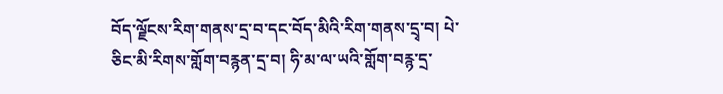བོད་ལྗོངས་རིག་གནས་དྲ་བ་དང་བོད་མིའི་རིག་གནས་དྲྭ་བ། པེ་ཅིང་མི་རིགས་གློག་བརྙན་དྲ་བ། ཧི་མ་ལ་ཡའི་གློག་བརྙ་དྲ་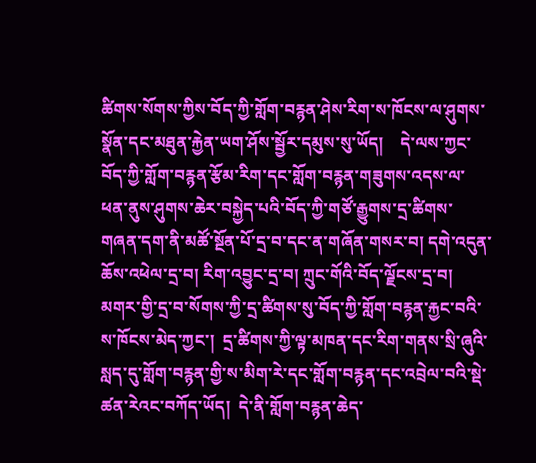ཚིགས་སོགས་ཀྱིས་བོད་ཀྱི་གློག་བརྙན་ཤེས་རིག་ས་ཁོངས་ལ་ཤུགས་སྣོན་དང་མཐུན་རྐྱེན་ཡག་ཤོས་སྦྱོར་དམུས་སུ་ཡོད།    དེ་ལས་ཀྱང་བོད་ཀྱི་གློག་བརྙན་རྩོམ་རིག་དང་གློག་བརྙན་གཟུགས་འདས་ལ་ཕན་ནུས་ཤུགས་ཆེར་བསྐྱེད་པའི་བོད་ཀྱི་གཙོ་རྒྱུགས་དྲ་ཚིགས་གཞན་དག་ནི་མཚོ་སྔོན་པོ་དྲ་བ་དང་ན་གཞོན་གསར་བ། དགེ་འདུན་ཆོས་འཕེལ་དྲ་བ། རིག་འབྱུང་དྲ་བ། ཀྲུང་གོའི་བོད་ལྗོངས་དྲ་བ། མགར་གྱི་དྲ་བ་སོགས་ཀྱི་དྲ་ཚིགས་སུ་བོད་ཀྱི་གློག་བརྙན་རྐྱང་བའི་ས་ཁོངས་མེད་ཀྱང་།  དྲ་ཚིགས་ཀྱི་ལྟ་མཁན་དང་རིག་གནས་སྲི་ཞུའི་སླད་དུ་གློག་བརྙན་གྱི་ས་མིག་རེ་དང་གློག་བརྙན་དང་འབྲེལ་བའི་སྡེ་ཚན་རེའང་བཀོད་ཡོད།  དེ་ནི་གློག་བརྙན་ཆེད་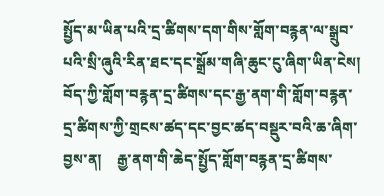སྤྱོད་མ་ཡིན་པའི་དྲ་ཚིགས་དག་གིས་གློག་བརྙན་ལ་སྒྲུབ་པའི་སྲི་ཞུའི་རིན་ཐང་དང་སྒྲོམ་གཞི་ཆུང་ངུ་ཞིག་ཡིན་ངེས།    བོད་ཀྱི་གློག་བརྙན་དྲ་ཚིགས་དང་རྒྱ་ནག་གི་གློག་བརྙན་དྲ་ཚིགས་ཀྱི་གྲངས་ཚད་དང་བྱང་ཚད་བསྡུར་བའི་ཆ་ཞིག་བྱས་ན།    རྒྱ་ནག་གི་ཆེད་སྤྱོད་གློག་བརྙན་དྲ་ཚིགས་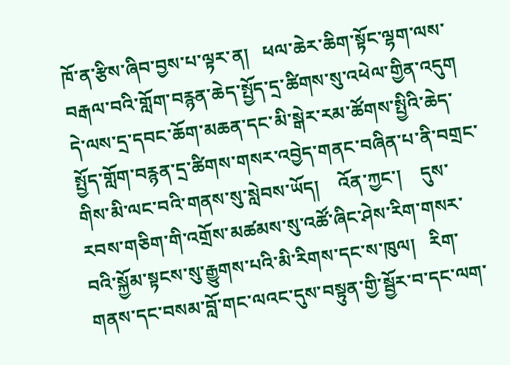ཁོ་ན་རྩིས་ཞིབ་བྱས་པ་ལྟར་ན།   ཕལ་ཆེར་ཆིག་སྟོང་ལྷག་ལས་བརྒལ་བའི་གློག་བརྙན་ཆེད་སྤྱོད་དྲ་ཚིགས་སུ་འཕེལ་གྱིན་འདུག  དེ་ལས་དྲ་དབང་ཆོག་མཆན་དང་མི་སྒེར་རམ་ཚོགས་སྤྱིའི་ཆེད་སྤྱོད་གློག་བརྙན་དྲ་ཚིགས་གསར་འབྱེད་གནང་བཞིན་པ་ནི་བགྲང་གིས་མི་ལང་བའི་གནས་སུ་སླེབས་ཡོད།    འོན་ཀྱང་།    དུས་རབས་གཅིག་གི་འགྲོས་མཚམས་སུ་འཚོ་ཞིང་ཤེས་རིག་གསར་བའི་སྐྱོམ་སྟངས་སུ་རྒྱུགས་པའི་མི་རིགས་དང་ས་ཁུལ།   རིག་གནས་དང་བསམ་བློ་གང་ལའང་དུས་བསྟུན་གྱི་སྦྱོར་བ་དང་ལག་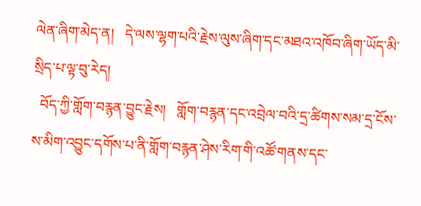ལེན་ཞིག་མེད་ན།   དེ་ལས་ལྷག་པའི་རྗེས་ལུས་ཞིག་དང་མཐའ་འཁོབ་ཞིག་ཡོད་མི་སྲིད་པ་ལྟ་བུ་རེད།
  བོད་ཀྱི་གློག་བརྙན་བྱུང་རྗེས།   གློག་བརྙན་དང་འབྲེལ་བའི་དྲ་ཚིགས་སམ་དྲ་ངོས་ས་མིག་འབྱུང་དགོས་པ་ནི་གློག་བརྙན་ཤེས་རིག་གི་འཚོ་གནས་དང་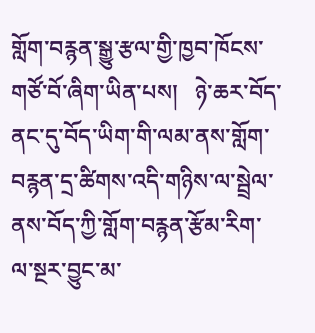གློག་བརྙན་སྒྱུ་རྩལ་གྱི་ཁྱབ་ཁོངས་གཙོ་བོ་ཞིག་ཡིན་པས།   ཉེ་ཆར་བོད་ནང་དུ་བོད་ཡིག་གི་ལམ་ནས་གློག་བརྙན་དྲ་ཚིགས་འདི་གཉིས་ལ་སྦྲེལ་ནས་བོད་ཀྱི་གློག་བརྙན་རྩོམ་རིག་ལ་སྔར་བྱུང་མ་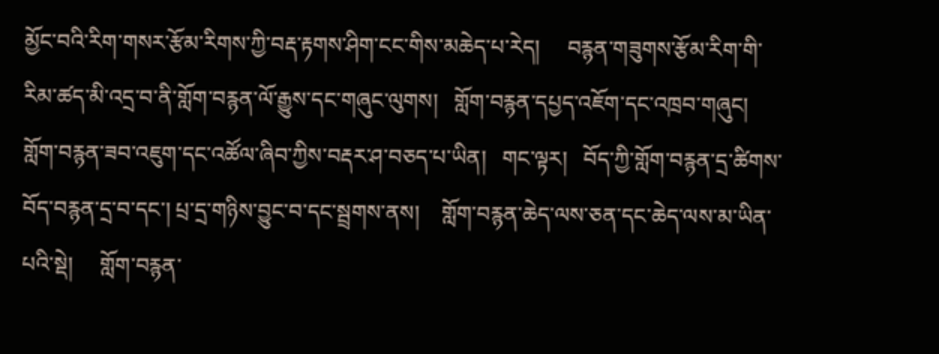མྱོང་བའི་རིག་གསར་རྩོམ་རིགས་ཀྱི་བརྡ་རྟགས་ཤིག་ངང་གིས་མཆེད་པ་རེད།     བརྙན་གཟུགས་རྩོམ་རིག་གི་རིམ་ཚད་མི་འདྲ་བ་ནི་གློག་བརྙན་ལོ་རྒྱུས་དང་གཞུང་ལུགས།   གློག་བརྙན་དཔྱད་འཇོག་དང་འཁྲབ་གཞུང།   གློག་བརྙན་ཟབ་འཇུག་དང་འཚོལ་ཞིབ་ཀྱིས་བརྡར་ཤ་བཅད་པ་ཡིན།   གང་ལྟར།   བོད་ཀྱི་གློག་བརྙན་དྲ་ཚིགས་བོད་བརྙན་དྲ་བ་དང་། པྲ་དྲ་གཉིས་བྱུང་བ་དང་སྦྲགས་ནས།    གློག་བརྙན་ཆེད་ལས་ཅན་དང་ཆེད་ལས་མ་ཡིན་པའི་སྡེ།     གློག་བརྙན་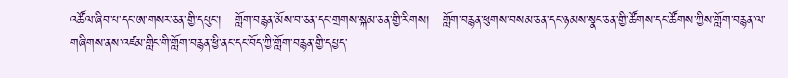འཚོལ་ཞིབ་པ་དང་ཨ་གསར་ཅན་གྱི་དཔུང་།   གློག་བརྙན་མོས་བ་ཅན་དང་གྲགས་སྐམ་ཅན་གྱི་རིགས།   གློག་བརྙན་ཕུགས་བསམ་ཅན་དང་ཉམས་སྣང་ཅན་གྱི་ཚོགས་དང་ཚོགས་ཀྱིས་གློག་བརྙན་ལ་གཞིགས་ནས་འཛམ་གླིང་གི་གློག་བརྙན་ཕྱི་ནང་དང་བོད་ཀྱི་གློག་བརྙན་གྱི་དཔྱད་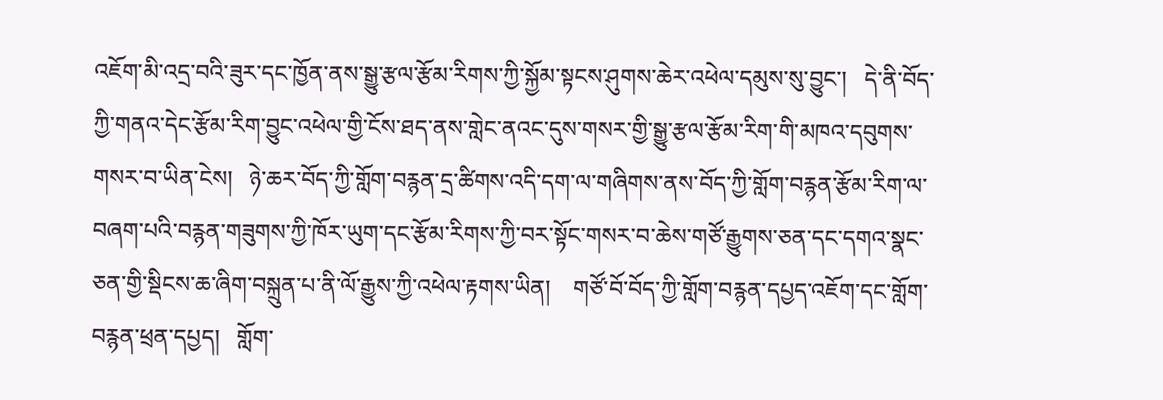འཇོག་མི་འདྲ་བའི་ཟུར་དང་ཁྱོན་ནས་སྒྱུ་རྩལ་རྩོམ་རིགས་ཀྱི་སྐྱོམ་སྟངས་ཤུགས་ཆེར་འཕེལ་དམུས་སུ་བྱུང་།   དེ་ནི་བོད་ཀྱི་གནའ་དེང་རྩོམ་རིག་བྱུང་འཕེལ་གྱི་ངོས་ཐད་ནས་གླེང་ནའང་དུས་གསར་གྱི་སྒྱུ་རྩལ་རྩོམ་རིག་གི་མཁའ་དབུགས་གསར་བ་ཡིན་ངེས།   ཉེ་ཆར་བོད་ཀྱི་གློག་བརྙན་དྲ་ཚིགས་འདི་དག་ལ་གཞིགས་ནས་བོད་ཀྱི་གློག་བརྙན་རྩོམ་རིག་ལ་བཞག་པའི་བརྙན་གཟུགས་ཀྱི་ཁོར་ཡུག་དང་རྩོམ་རིགས་ཀྱི་བར་སྟོང་གསར་བ་ཆེས་གཙོ་རྒྱུགས་ཅན་དང་དགའ་སྣང་ཅན་གྱི་སྡིངས་ཆ་ཞིག་བསྐྲུན་པ་ནི་ལོ་རྒྱུས་ཀྱི་འཕེལ་རྟགས་ཡིན།    གཙོ་བོ་བོད་ཀྱི་གློག་བརྙན་དཔྱད་འཇོག་དང་གློག་བརྙན་ཕྲན་དཔྱད།   གློག་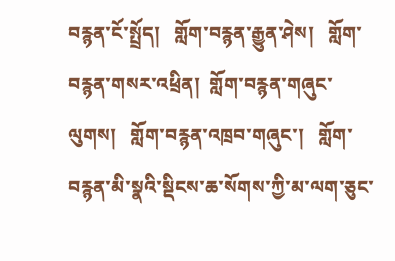བརྙན་ངོ་སྤྲོད།   གློག་བརྙན་རྒྱུན་ཤེས།   གློག་བརྙན་གསར་འཕྲིན།  གློག་བརྙན་གཞུང་ལུགས།   གློག་བརྙན་འཁྲབ་གཞུང་།   གློག་བརྙན་མི་སྣའི་སྡིངས་ཆ་སོགས་ཀྱི་མ་ལག་ཅུང་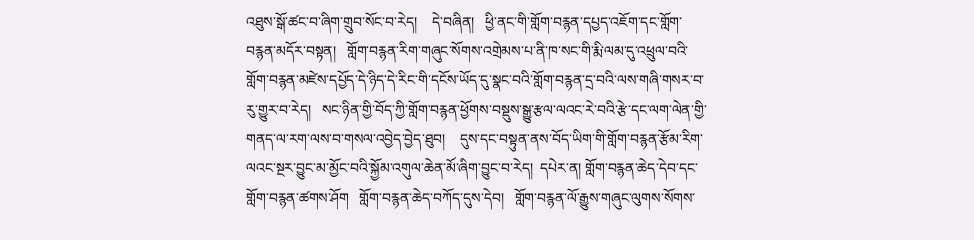འཐུས་སྒོ་ཚང་བ་ཞིག་གྲུབ་སོང་བ་རེད།    དེ་བཞིན།   ཕྱི་ནང་གི་གློག་བརྙན་དཔྱད་འཇོག་དང་གློག་བརྙན་མདོར་བསྟན།   གློག་བརྙན་རིག་གཞུང་སོགས་འགྲེམས་པ་ནི་ཁ་སང་གི་རྨི་ལམ་དུ་འཕྲུལ་བའི་གློག་བརྙན་མཛེས་དཔྱོད་དེ་ཉིད་དེ་རིང་གི་དངོས་ཡོད་དུ་སྣང་བའི་གློག་བརྙན་དྲ་བའི་ལས་གཞི་གསར་བ་རུ་གྱུར་བ་རེད།   སང་ཉིན་གྱི་བོད་ཀྱི་གློག་བརྙན་ཕྱོགས་བསྡུས་སྒྱུ་རྩལ་ལའང་རེ་བའི་རྩེ་དང་ལག་ལེན་གྱི་གནད་ལ་རག་ལས་བ་གསལ་འབྱེད་བྱེད་ཐུབ།    དུས་དང་བསྟུན་ནས་བོད་ཡིག་གི་གློག་བརྙན་རྩོམ་རིག་ལའང་སྔར་བྱུང་མ་མྱོང་བའི་སྐྱོམ་འགུལ་ཆེན་མོ་ཞིག་བྱུང་བ་རེད།  དཔེར་ན། གློག་བརྙན་ཆེད་དེབ་དང་གློག་བརྙན་ཚགས་ཤོག   གློག་བརྙན་ཆེད་བཀོད་དུས་དེབ།   གློག་བརྙན་ལོ་རྒྱུས་གཞུང་ལུགས་སོགས་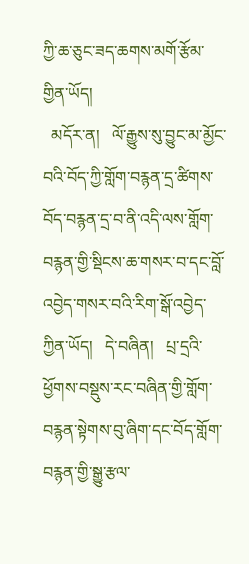ཀྱི་ཆ་ཅུང་ཟད་ཆགས་མགོ་རྩོམ་གྱིན་ཡོད།
  མདོར་ན།   ལོ་རྒྱུས་སུ་བྱུང་མ་མྱོང་བའི་བོད་ཀྱི་གློག་བརྙན་དྲ་ཚིགས་བོད་བརྙན་དྲ་བ་ནི་འདི་ལས་གློག་བརྙན་གྱི་སྡིངས་ཆ་གསར་བ་དང་བློ་འབྱེད་གསར་བའི་རིག་སྒོ་འབྱེད་ཀྱིན་ཡོད།   དེ་བཞིན།   པྲ་དྲའི་ཕྱོགས་བསྡུས་རང་བཞིན་གྱི་གློག་བརྙན་སྟེགས་བུ་ཞིག་དང་བོད་གློག་བརྙན་གྱི་སྒྱུ་རྩལ་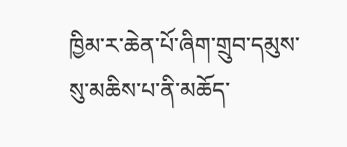ཁྱིམ་ར་ཆེན་པོ་ཞིག་གྲུབ་དམུས་སུ་མཆིས་པ་ནི་མཆོད་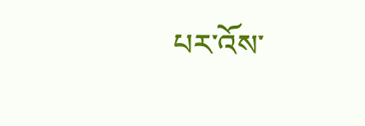པར་འོས་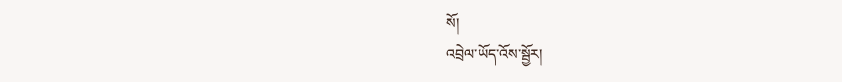སོ།
འབྲེལ་ཡོད་འོས་སྦྱོར།